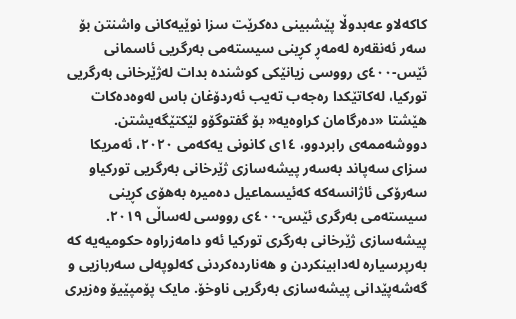کاکه‌لاو عه‌بدوڵا پێشبینى ده‌کرێت سزا نوێیه‌کانى واشنتن بۆ سه‌ر ئه‌نقه‌ره‌ له‌مه‌ڕ کڕینى سیسته‌مى به‌رگریى ئاسمانى ئێس-٤٠٠ى رووسى زیانێکى کوشنده‌ بدات له‌ژێرخانى به‌رگریى تورکیا، له‌کاتێکدا ره‌جه‌ب ته‌یب ئه‌ردۆغان باس له‌وه‌ده‌کات هێشتا «ده‌رگامان کراوه‌یه‌« بۆ گفتوگۆو لێکتێگه‌یشتن. دووشه‌ممه‌ى رابردوو، ١٤ى کانونى یه‌که‌مى ٢٠٢٠، ئه‌مریکا سزاى سه‌پاند به‌سه‌ر پیشه‌سازى ژێرخانى به‌رگریى تورکیاو سه‌رۆکى ئاژانسه‌که‌ که‌ئیسماعیل ده‌میره‌ به‌هۆى کڕینى سیسته‌مى به‌رگرى ئێس-٤٠٠ى رووسى له‌ساڵى ٢٠١٩. پیشه‌سازى ژێرخانى به‌رگرى تورکیا ئه‌و دامه‌زراوه‌ حکومیه‌یه‌ که‌ به‌رپرسیاره‌ له‌دابینکردن و هه‌نارده‌کردنى که‌لوپه‌لى سه‌ربازیى و گه‌شه‌پێدانى پیشه‌سازى به‌رگریى ناوخۆ. مایک پۆمپێیۆ وه‌زیرى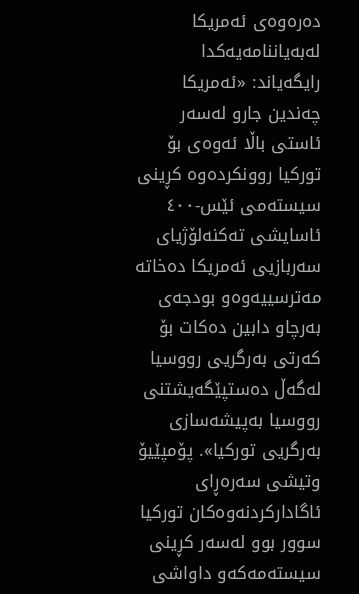ده‌ره‌وه‌ى ئه‌مریکا له‌به‌یاننامه‌یه‌کدا رایگه‌یاند: «ئه‌مریکا چه‌ندین جارو له‌سه‌ر ئاستى باڵا ئه‌وه‌ى بۆ تورکیا روونکرده‌وه‌ کڕینى سیسته‌مى ئێس-٤٠٠ ئاسایشى ته‌کنه‌لۆژیاى سه‌ربازیى ئه‌مریکا ده‌خاته‌ مه‌ترسییه‌وه‌و بودجه‌ى به‌رچاو دابین ده‌کات بۆ که‌رتى به‌رگریى رووسیا له‌گه‌ڵ ده‌ستپێگه‌یشتنى رووسیا به‌پیشه‌سازى به‌رگریى تورکیا». پۆمپێیۆ وتیشى سه‌ره‌ڕاى ئاگادارکردنه‌وه‌کان تورکیا سوور بوو له‌سه‌ر کڕینى سیسته‌مه‌که‌و داواشى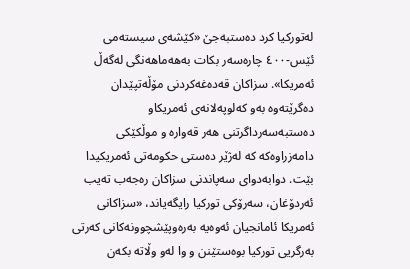له‌تورکیا کرد ده‌ستبه‌جێ «کێشه‌ى سیسته‌مى ئێس-٤٠٠ چاره‌سه‌ر بکات به‌هه‌ماهه‌نگى له‌گه‌ڵ ئه‌مریکا». سزاکان قه‌ده‌غه‌کردنى مۆڵه‌تپێدان ده‌گرێته‌وه‌ به‌و که‌لوپه‌لانه‌ى ئه‌مریکاو ده‌ستبه‌سه‌رداگرتنى هه‌ر قه‌واره‌ و موڵکێکى دامه‌زراوه‌که‌ که‌ له‌ژێر ده‌ستى حکومه‌تى ئه‌مریکیدا بێت. دوابه‌دواى سه‌پاندنى سزاکان ره‌جه‌ب ته‌یب ئه‌ردۆغان، سه‌رۆکى تورکیا رایگه‌یاند، «سزاکانى ئه‌مریکا ئامانجیان ئه‌وه‌یه‌ به‌ره‌وپێشچوونه‌کانى که‌رتى به‌رگریى تورکیا بوه‌ستێنن و وا له‌و وڵاته‌ بکه‌ن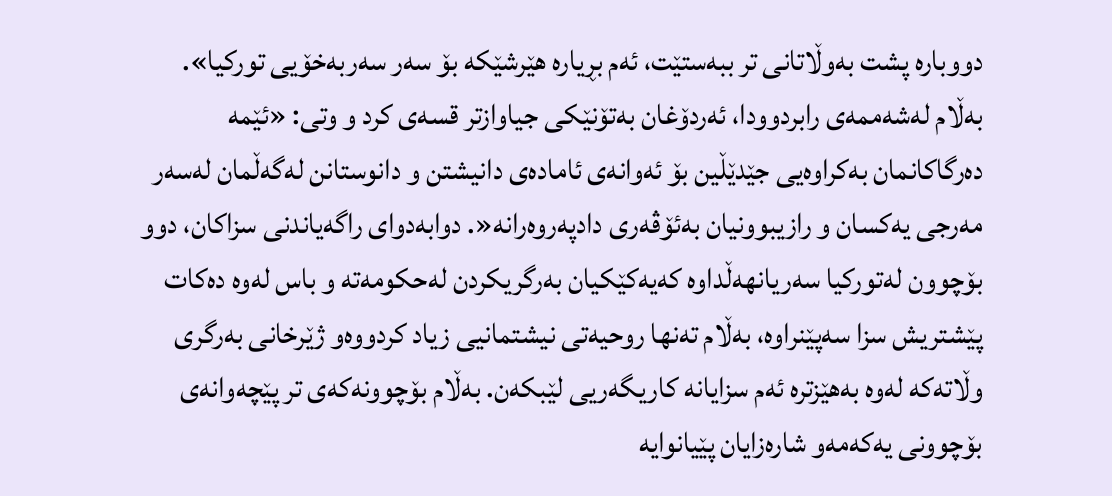دووباره‌ پشت به‌وڵاتانى تر ببه‌ستێت، ئه‌م بڕیاره‌ هێرشێکه‌ بۆ سه‌ر سه‌ربه‌خۆیى تورکیا». به‌ڵام له‌شه‌ممه‌ى رابردوودا، ئه‌ردۆغان به‌تۆنێکى جیاوازتر قسه‌ى کرد و وتی: «ئێمه‌ ده‌رگاکانمان به‌کراوه‌یى جێدێڵین بۆ ئه‌وانه‌ى ئاماده‌ى دانیشتن و دانوستانن له‌گه‌ڵمان له‌سه‌ر مه‌رجى یه‌کسان و رازیبوونیان به‌ئۆڤه‌رى دادپه‌روه‌رانه‌«. دوابه‌دواى راگه‌یاندنى سزاکان، دوو بۆچوون له‌تورکیا سه‌ریانهه‌ڵداوه‌ که‌یه‌کێکیان به‌رگریکردن له‌حکومه‌ته‌ و باس له‌وه‌ ده‌کات پێشتریش سزا سه‌پێنراوه‌، به‌ڵام ته‌نها روحیه‌تى نیشتمانیى زیاد کردووه‌و ژێرخانى به‌رگرى وڵاته‌که‌ له‌وه‌ به‌هێزتره‌ ئه‌م سزایانه‌ کاریگه‌ریى لێبکه‌ن. به‌ڵام بۆچوونه‌که‌ى تر پێچه‌وانه‌ى بۆچوونى یه‌که‌مه‌و شاره‌زایان پێیانوایه‌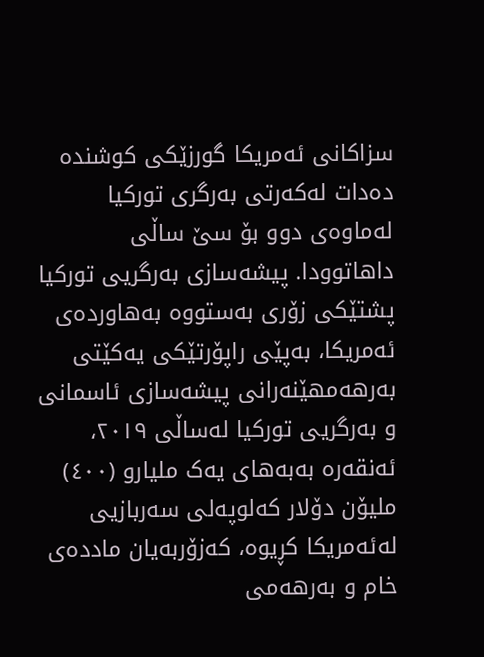سزاکانى ئه‌مریکا گورزێکى کوشنده‌ ده‌دات له‌که‌رتى به‌رگرى تورکیا له‌ماوه‌ى دوو بۆ سێ ساڵى داهاتوودا. پیشه‌سازى به‌رگریى تورکیا پشتێکى زۆرى به‌ستووه‌ به‌هاورده‌ى ئه‌مریکا، به‌پێى راپۆرتێکى یه‌کێتى به‌رهه‌مهێنه‌رانى پیشه‌سازى ئاسمانى و به‌رگریى تورکیا له‌ساڵى ٢٠١٩، ئه‌نقه‌ره‌ به‌به‌هاى یه‌ک ملیارو (٤٠٠) ملیۆن دۆلار که‌لوپه‌لى سه‌ربازیى له‌ئه‌مریکا کڕیوه‌، که‌زۆربه‌یان مادده‌ى خام و به‌رهه‌مى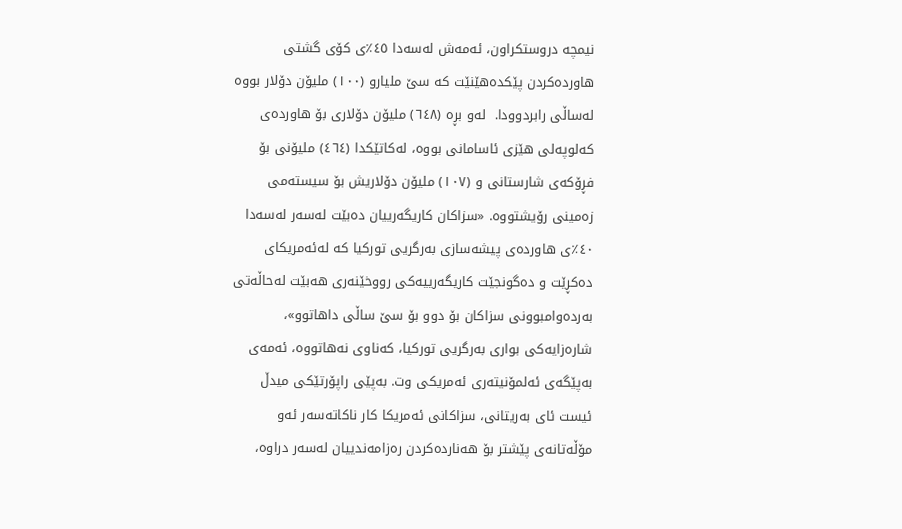نیمچه‌ دروستکراون، ئه‌مه‌ش له‌سه‌دا ٤٥٪ى کۆى گشتى هاورده‌کردن پێکده‌هێنێت که‌ سێ ملیارو (١٠٠) ملیۆن دۆلار بووه‌ له‌ساڵى رابردوودا.  له‌و بڕه‌ (٦٤٨) ملیۆن دۆلارى بۆ هاورده‌ى که‌لوپه‌لى هێزى ئاسامانى بووه‌، له‌کاتێکدا (٤٦٤) ملیۆنى بۆ فڕۆکه‌ى شارستانى و (١٠٧) ملیۆن دۆلاریش بۆ سیسته‌مى زه‌مینى رۆیشتووه‌. «سزاکان کاریگه‌رییان ده‌بێت له‌سه‌ر له‌سه‌دا ٤٠٪ى هاورده‌ى پیشه‌سازى به‌رگریى تورکیا که‌ له‌ئه‌مریکاى ده‌کڕێت و ده‌گونجێت کاریگه‌رییه‌کى رووخێنه‌رى هه‌بێت له‌حاڵه‌تى به‌رده‌وامبوونى سزاکان بۆ دوو بۆ سێ ساڵى داهاتوو»، شاره‌زایه‌کى بوارى به‌رگریى تورکیا، که‌ناوى نه‌هاتووه‌، ئه‌مه‌ى به‌پێگه‌ى ئه‌لمۆنیته‌رى ئه‌مریکى وت. به‌پێى راپۆرتێکى میدڵ ئیست ئاى به‌ریتانی، سزاکانى ئه‌مریکا کار ناکاته‌سه‌ر ئه‌و مۆڵه‌تانه‌ى پێشتر بۆ هه‌نارده‌کردن ره‌زامه‌ندییان له‌سه‌ر دراوه‌،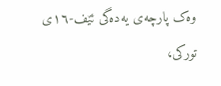وه‌ک پارچه‌ى یه‌ده‌گى ئێف-١٦ى تورکی،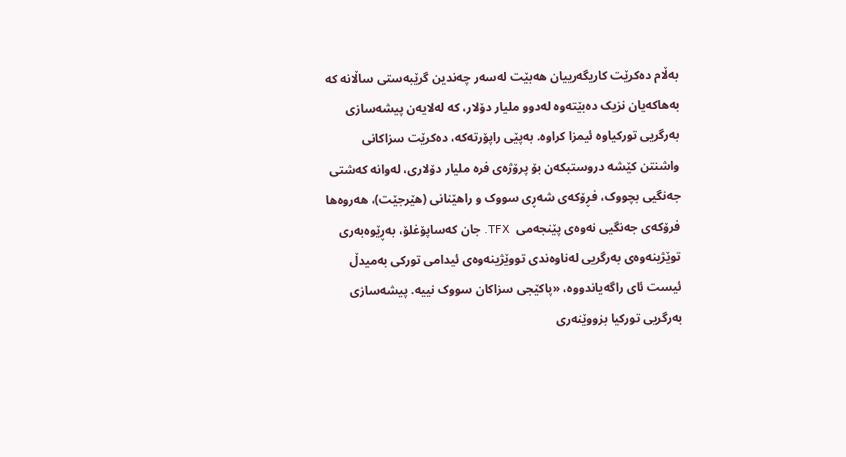به‌ڵام ده‌کرێت کاریگه‌رییان هه‌بێت له‌سه‌ر چه‌ندین گرێبه‌ستى ساڵانه‌ که‌ به‌هاکه‌یان نزیک ده‌بێته‌وه‌ له‌دوو ملیار دۆلار، که‌ له‌لایه‌ن پیشه‌سازى به‌رگریى تورکیاوه‌ ئیمزا کراوه‌. به‌پێى راپۆرته‌که‌، ده‌کرێت سزاکانى واشنتن کێشه‌ دروستبکه‌ن بۆ پرۆژه‌ى فره‌ ملیار دۆلارى، له‌وانه‌ که‌شتى جه‌نگیى بچووک، فڕۆکه‌ى شه‌ڕى سووک و راهێنانى (هێرجێت)، هه‌روه‌ها فرۆکه‌ى جه‌نگیى نه‌وه‌ى پێنجه‌مى  TFX. جان که‌ساپۆغلۆ، به‌ڕێوەبه‌رى توێژینه‌وه‌ى به‌رگریى له‌ناوه‌ندى تووێژینه‌وه‌ى ئیدامى تورکى به‌میدڵ ئیست ئاى راگه‌یاندووه‌، «پاکێجى سزاکان سووک نییه‌. پیشه‌سازى به‌رگریى تورکیا بزووێنه‌رى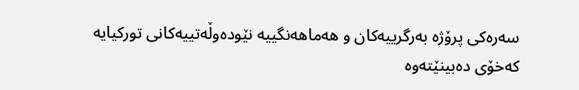سه‌ره‌کى پرۆژه‌ به‌رگرییه‌کان و هه‌ماهه‌نگییه‌ نێوده‌وڵه‌تییه‌کانى تورکیایه‌ که‌خۆى ده‌بینێته‌وه‌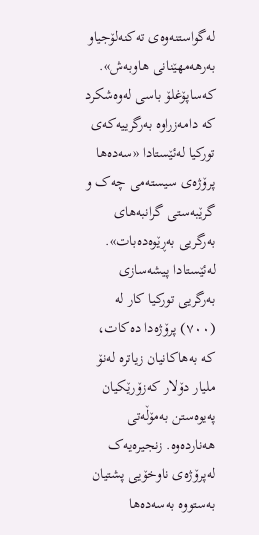له‌گواستنه‌وه‌ى ته‌کنه‌لۆجیاو به‌رهه‌مهێنانى هاوبه‌ش». که‌ساپۆغلۆ باسى له‌وه‌شکرد که‌ دامه‌زراوه‌ به‌رگرییه‌که‌ى تورکیا له‌ئێستادا «سه‌ده‌ها پرۆژه‌ى سیسته‌مى چه‌ک و گرێبه‌ستى گرانبه‌هاى به‌رگریى به‌ڕێوه‌ده‌بات». له‌ئێستادا پیشه‌سازى به‌رگریى تورکیا کار له‌ (٧٠٠) پرۆژه‌دا ده‌کات، که‌ به‌هاکانیان زیاتره‌ له‌نۆ ملیار دۆلار که‌زۆرێکیان په‌یوه‌ستن به‌مۆڵه‌تى هه‌نارده‌وه‌. زنجیره‌یه‌ک له‌پرۆژه‌ى ناوخۆیى پشتیان به‌ستووه‌ به‌سه‌ده‌ها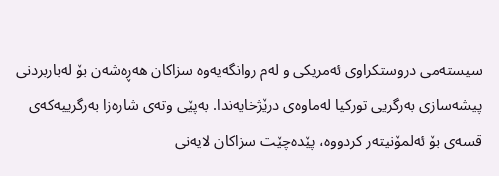سیسته‌مى دروستکراوى ئه‌مریکى و له‌م روانگه‌یه‌وه‌ سزاکان هه‌ڕه‌شه‌ن بۆ له‌باربردنى پیشه‌سازى به‌رگریى تورکیا له‌ماوه‌ى درێژخایه‌ندا. به‌پێى وته‌ى شاره‌زا به‌رگرییه‌که‌ى قسه‌ى بۆ ئه‌لمۆنیته‌ر کردووه‌، پێده‌چێت سزاکان لایه‌نى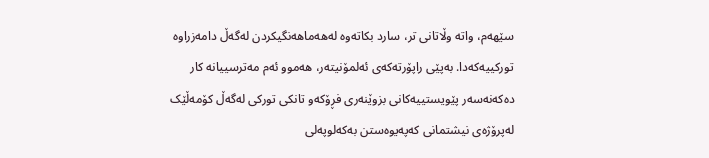سێهه‌م، واته‌ وڵاتانى تر، سارد بکاته‌وه‌ له‌هه‌ماهه‌نگیکردن له‌گه‌ڵ دامه‌زراوه‌ تورکییه‌که‌دا. به‌پێى راپۆرته‌که‌ى ئه‌لمۆنیته‌ر، هه‌موو ئه‌م مه‌ترسییانه‌ کار ده‌که‌نه‌سه‌ر پێویستییه‌کانى بزوێنه‌رى فڕۆکه‌و تانکى تورکى له‌گه‌ڵ کۆمه‌ڵێک له‌پرۆژه‌ى نیشتمانى که‌په‌یوه‌ستن به‌که‌لوپه‌لى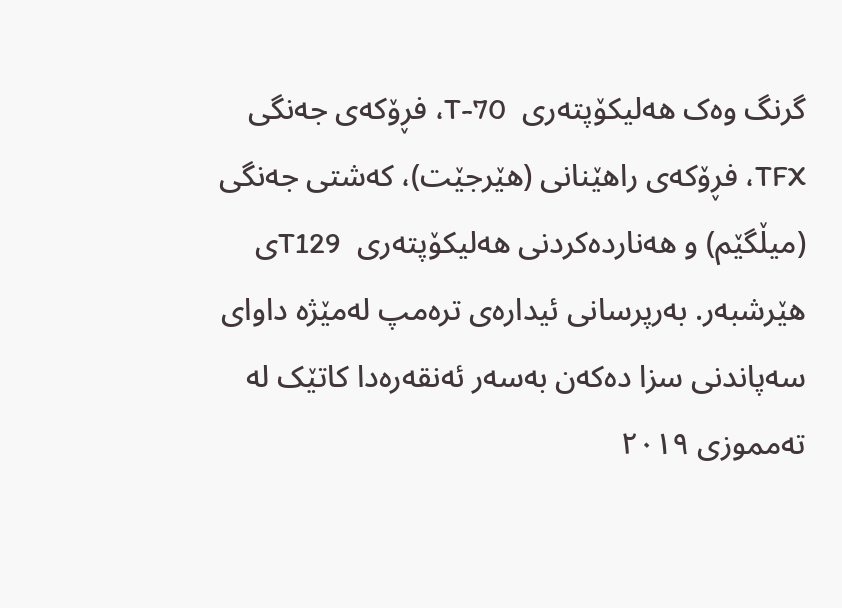گرنگ وه‌ک هه‌لیکۆپته‌رى  T-70، فڕۆکه‌ى جه‌نگى  TFX، فڕۆکه‌ى راهێنانى (هێرجێت)، که‌شتى جه‌نگى (میڵگێم) و هه‌نارده‌کردنى هه‌لیکۆپته‌رى  T129ى هێرشبه‌ر. به‌رپرسانى ئیداره‌ى تره‌مپ له‌مێژه‌ داواى سه‌پاندنى سزا ده‌که‌ن به‌سه‌ر ئه‌نقه‌ره‌دا کاتێک له‌ ته‌مموزى ٢٠١٩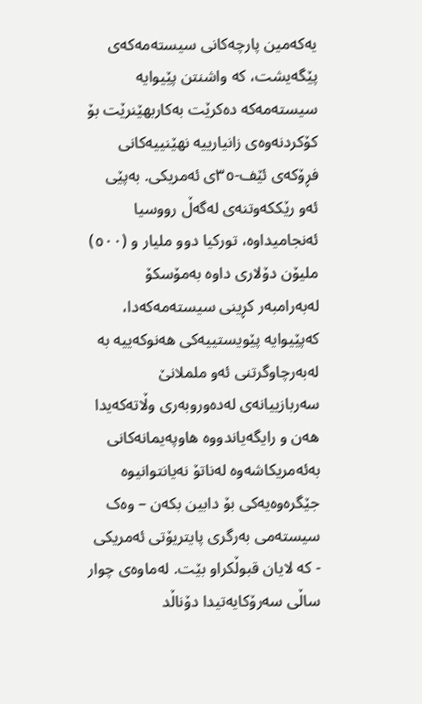یه‌که‌مین پارچه‌کانى سیسته‌مه‌که‌ى پێگه‌یشت، که‌ واشنتن پێیوایه‌ سیسته‌مه‌که‌ ده‌کرێت به‌کاربهێنرێت بۆ کۆکردنه‌وه‌ى زانیارییه‌ نهێنییه‌کانى فڕۆکه‌ى ئێف-٣٥ى ئه‌مریکی. به‌پێى ئه‌و رێککه‌وتنه‌ى له‌گه‌ڵ رووسیا ئه‌نجامیداوه‌، تورکیا دوو ملیار و (٥٠٠) ملیۆن دۆلارى داوه‌ به‌مۆسکۆ له‌به‌رامبه‌ر کڕینى سیسته‌مه‌که‌دا،  که‌پێیوایه‌ پێویستییه‌کى هه‌نوکه‌ییه‌ به‌ له‌به‌رچاوگرتنى ئه‌و ململانێ سه‌ربازییانه‌ى له‌ده‌وروبه‌رى وڵاته‌که‌یدا هه‌ن و رایگه‌یاندووه‌ هاوپه‌یمانه‌کانى به‌ئه‌مریکاشه‌وه‌ له‌ناتۆ نه‌یانتوانیوه‌ جێگره‌وه‌یه‌کى بۆ دابین بکه‌ن – وه‌ک سیسته‌مى به‌رگرى پایتریۆتى ئه‌مریکى - که‌ لایان قبوڵکراو بێت. له‌ماوه‌ى چوار ساڵى سه‌رۆکایه‌تیدا دۆناڵد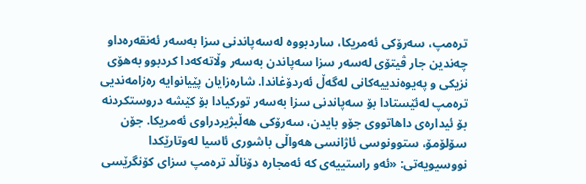تره‌مپ، سه‌رۆکى ئه‌مریکا، ساردبووه‌ له‌سه‌پاندنى سزا به‌سه‌ر ئه‌نقه‌ره‌داو چه‌ندین جار ڤیتۆى له‌سه‌ر سزا سه‌پاندن به‌سه‌ر وڵاته‌که‌دا کردبوو به‌هۆى نزیکى و په‌یوه‌ندییه‌کانى له‌گه‌ڵ ئه‌ردۆغاندا. شاره‌زایان پێیانوایه‌ ره‌زامه‌ندیى تره‌مپ له‌ئێستادا بۆ سه‌پاندنى سزا به‌سه‌ر تورکیادا بۆ کێشه‌ دروستکردنه‌ بۆ ئیداره‌ى داهاتووى جۆو بایدن، سه‌رۆکى هه‌ڵبژیردراوى ئه‌مریکا. جۆن سۆلۆمۆ، ستوونوسى ئاژانسى هه‌واڵى باشورى ئاسیا له‌وتارێکدا نووسیویەتی: «ئه‌و راستییه‌ى که‌ ئه‌مجاره‌ دۆناڵد تره‌مپ سزاى کۆنگرێسى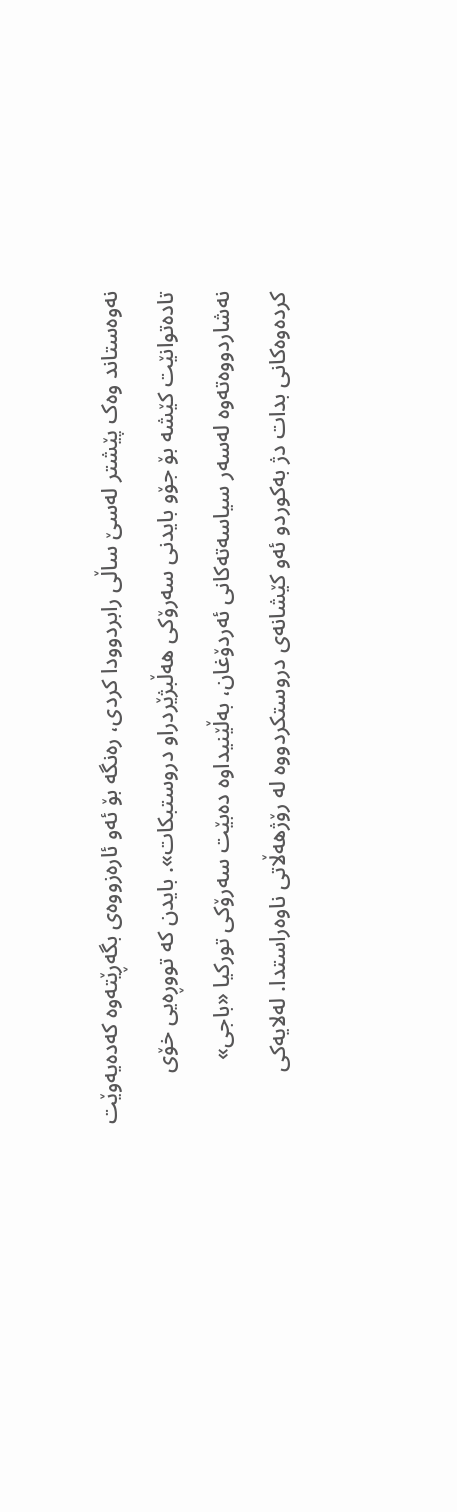نه‌وه‌ستاند وه‌ک پێشتر له‌سێ ساڵى رابردوودا کردی، ره‌نگه‌ بۆ ئه‌و ئاره‌زووه‌ى بگه‌ڕێته‌وه‌ که‌ده‌یه‌وێت تاده‌توانێت کێشه‌ بۆ جۆو بایدنى سه‌رۆکى هه‌ڵبژێردراو دروستبکات». بایدن که‌ تووڕه‌یى خۆى نه‌شاردووه‌ته‌وه‌ له‌سه‌ر سیاسه‌ته‌کانى ئه‌ردۆغان، به‌ڵێنیداوه‌ ده‌بێت سه‌رۆکى تورکیا «باجی» کرده‌وه‌کانى بدات دژ به‌کوردو ئه‌و کێشانه‌ى دروستکردووه‌ له‌ رۆژهه‌ڵاتى ناوه‌راستدا. له‌لایه‌کى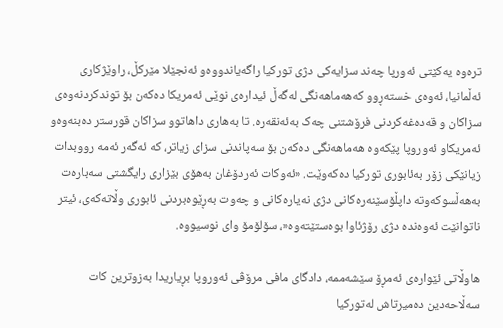تره‌وه‌ یه‌کێتى ئه‌ورپا چه‌ند سزایه‌کى دژى تورکیا راگه‌یاندووه‌و ئه‌نجێلا مێرکڵ، راوێژکارى ئه‌ڵمانیا، ئه‌وه‌ى خسته‌ڕوو که‌هه‌ماهه‌نگى له‌گه‌ڵ ئیداره‌ى نوێى ئه‌مریکا ده‌که‌ن بۆ توندکردنه‌وه‌ى سزاکان و قه‌ده‌غەکردنى فرۆشتنى چه‌ک به‌ئه‌نقه‌ره‌. تا به‌هارى داهاتوو سزاکان قورستر ده‌بنه‌وه‌و ئه‌مریکاو ئه‌وروپا پێکه‌وه‌ هه‌ماهه‌نگى ده‌که‌ن بۆ سه‌پاندنى سزاى زیاتر، که‌ ئه‌گه‌ر ئه‌مه‌ رووبدات زیانێکى زۆر به‌ئابورى تورکیا ده‌که‌وێت. «ئه‌وکات ئه‌ردۆغان به‌هۆى بێزارى رایگشتى سه‌باره‌ت به‌هه‌ڵسوکه‌وته‌ داپڵۆسێنه‌ره‌کانى دژى نه‌یاره‌کانى و چه‌وت به‌ڕێوەبردنى ئابورى وڵاته‌که‌ی، ئیتر ناتوانێت ئه‌وه‌نده‌ دژى رۆژئاوا بوه‌ستێته‌وه‌«، سۆلۆمۆ واى نوسیووه‌.

هاوڵاتى ئێواره‌ى ئه‌مڕۆ سێشه‌ممه‌، دادگاى مافى مرۆڤى ئه‌وروپا بڕیاریدا به‌زوترین کات سه‌ڵاحه‌دین ده‌میرتاش له‌تورکیا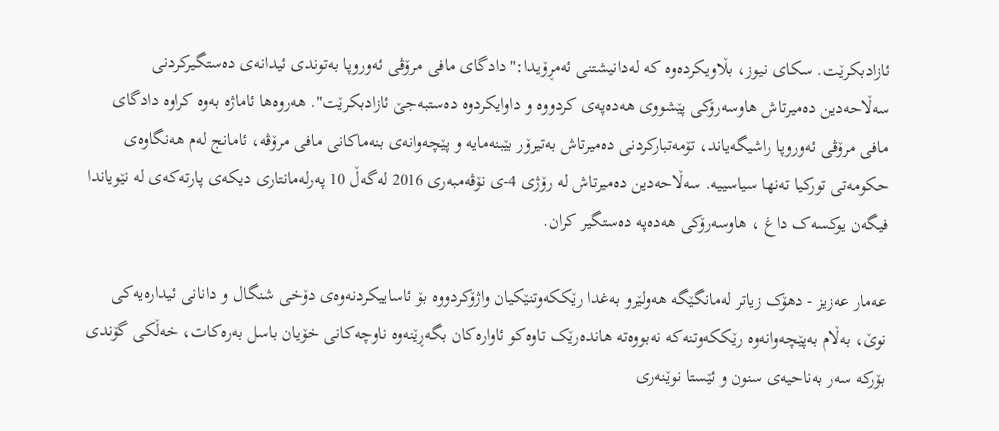ئازادبکرێت. سکاى نیوز، بڵاویکرده‌وه‌ که‌ له‌دانیشتنى ئه‌مڕۆیدا:"دادگاى مافى مرۆڤى ئه‌وروپا به‌توندى ئیدانه‌ى ده‌ستگیرکردنى سه‌ڵاحه‌دین ده‌میرتاش هاوسه‌رۆکى پێشووى هه‌ده‌په‌ى کردووه‌ و داوایکردوه‌ ده‌ستبه‌جێ ئازادبکرێت". هه‌روه‌ها ئاماژه‌ به‌وه‌ کراوه‌ دادگاى مافى مرۆڤى ئه‌وروپا راشیگه‌یاند، تۆمه‌تبارکردنى ده‌میرتاش به‌تیرۆر بێبنه‌مایه‌ و پێچه‌وانه‌ى بنه‌ماکانى مافى مرۆڤه‌، ئامانج له‌م هه‌نگاوه‌ى حکومه‌تى تورکیا ته‌نها سیاسییه‌. سه‌ڵاحه‌دین ده‌میرتاش له‌ رۆژى 4-ى نۆڤه‌مبه‌رى 2016 له‌گه‌ڵ 10 په‌رله‌مانتارى دیکه‌ى پارته‌که‌ى له‌ نێویاندا فیگه‌ن یوکسه‌ک داغ ، ھاوسه‌رۆکى ھه‌ده‌په‌ ده‌ستگیر کران.

عه‌مار عه‌زیز - دهۆک زیاتر له‌مانگێگه‌ هه‌ولێرو به‌غدا رێککه‌وتنێکیان واژۆکردووه‌ بۆ ئاساییکردنه‌وه‌ی دۆخی شنگال و دانانی ئیداره‌یه‌کی نوێ، به‌ڵام به‌پێچه‌وانه‌وه‌ رێککه‌وتنه‌که‌ نه‌بووەته‌ هانده‌رێک تاوه‌کو ئاواره‌کان بگەڕێنه‌وه‌ ناوچه‌کانی خۆیان باسل به‌ره‌کات، خه‌ڵکی گۆندی بۆرکه‌ سه‌ر به‌ناحیه‌ی سنون و ئێستا نوێنه‌ری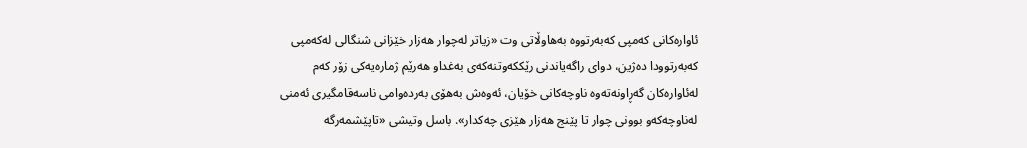ئاواره‌کانی که‌مپی که‌به‌رتووه‌ به‌‌هاوڵاتى وت «زیاتر له‌چوار هەزار خێزانی شنگالی له‌که‌مپی که‌به‌رتوودا ده‌ژین، دوای راگه‌یاندنی رێککه‌وتنه‌که‌ی به‌غداو هه‌رێم ژماره‌یه‌کی زۆر که‌م له‌ئاواره‌کان گه‌ڕاونه‌ته‌وه‌ ناوچه‌کانی خۆیان، ئه‌وه‌ش به‌هۆی به‌رده‌وامی ناسه‌قامگیری ئه‌منی له‌ناوچه‌که‌و بوونی چوار تا پێنج هەزار هێزی چه‌کدار». باسل وتیشى «تاپێشمه‌رگه‌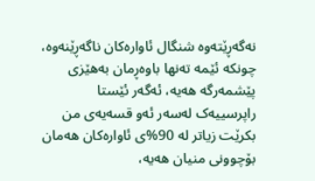نه‌گه‌ڕێته‌وه‌ شنگال ئاواره‌کان ناگه‌ڕێنه‌وه‌، چونکه‌ ئێمه‌ ته‌نها باوه‌ڕمان به‌هێزی پێشمه‌رگه‌‌ هه‌یه‌، ئه‌گه‌ر ئێستا راپرسییه‌ک لەسه‌ر ئه‌و قسه‌یەی من بکرێت زیاتر له‌ 90%ی ئاواره‌کان هه‌مان بۆچوونی منیان هه‌یه‌،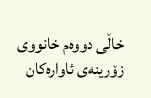خاڵى دووه‌م خانووی زۆرینه‌ی ئاواره‌کان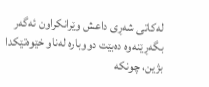له‌کاتی شه‌ڕی داعش وێرانکراون ئه‌گه‌ر بگه‌ڕێنه‌وه‌ ده‌بێت دووباره‌ له‌ناو خێوه‌تێکدا بژین، چونکه‌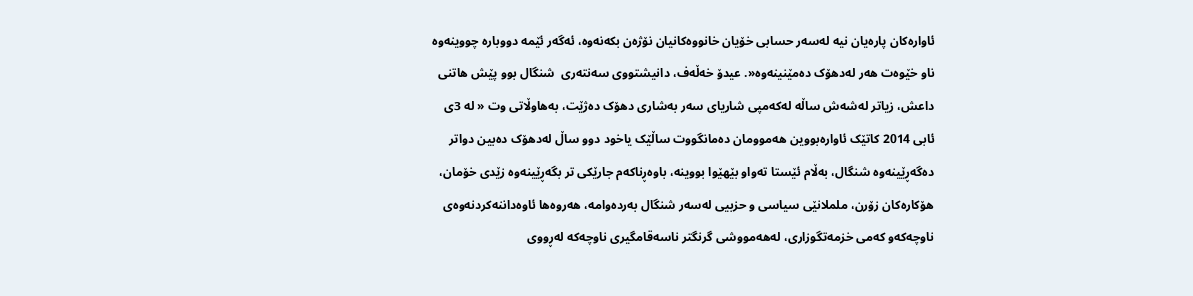ئاواره‌کان پاره‌یان نیه‌ لەسه‌ر حسابی خۆیان خانووه‌کانیان نۆژه‌ن بکه‌نه‌وه‌، ئه‌گه‌ر ئێمه‌ دووباره‌ چووینه‌وه‌ ناو خێوه‌ت هه‌ر له‌دهۆک ده‌مێنینه‌وه‌«. عیدۆ خه‌ڵه‌ف، دانیشتووی سه‌نته‌ری  شنگال بوو پێش هاتنی داعش، زیاتر له‌شه‌ش ساڵه‌ له‌که‌مپی شاریای سه‌ر به‌شاری دهۆک ده‌ژێت، به‌‌هاوڵاتى وت « له‌ 3ی ئابی 2014 کاتێک ئاواره‌بووین هه‌موومان ده‌مانگووت ساڵێک یاخود دوو ساڵ له‌دهۆک ده‌بین دواتر ده‌گه‌ڕێینه‌وه شنگال، به‌ڵام ئێستا ته‌واو بێهێوا بووینه‌، باوه‌ڕناکه‌م جارێکی تر بگه‌ڕێینه‌وه‌ زێدی خۆمان، هۆکاره‌کان زۆرن، ململانێی سیاسی و حزبیی لەسه‌ر شنگال به‌رده‌وامه‌، هەروەها ‌ئاوه‌داننەکردنه‌وه‌ی ناوچه‌که‌و که‌می خزمه‌تگوزاری، له‌هه‌مووشی گرنگتر ناسه‌قامگیری ناوچه‌که‌ له‌ڕووی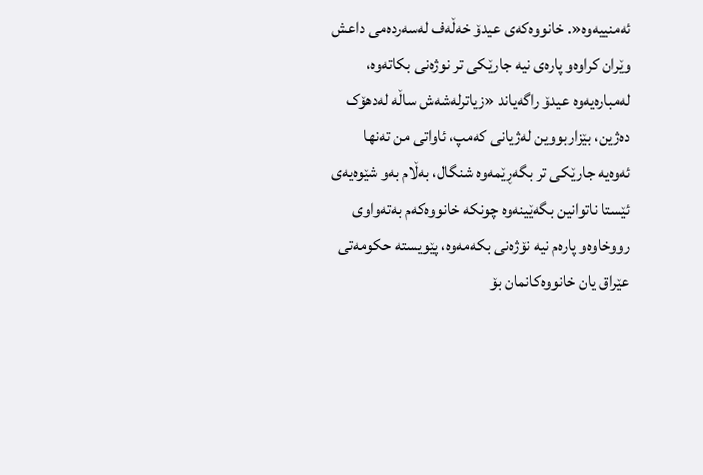ئه‌منییه‌وه‌«. خانووه‌که‌ی عیدۆ خه‌ڵه‌ف له‌سه‌رده‌می داعش وێران کراوه‌و پاره‌ی نیه‌ جارێکی تر نوژه‌نی بکاته‌وه‌، له‌مباره‌یه‌وه‌ عیدۆ راگه‌یاند «زیاترله‌شه‌ش ساڵه‌ له‌دهۆک ده‌ژین، بێزاربووین له‌ژیانی که‌مپ، ئاواتى من ته‌نها ئه‌وه‌یه‌ جارێکی تر بگه‌ڕێمه‌وه‌ شنگال، به‌ڵام به‌و شێوەیە‌ی ئێستا ناتوانین بگه‌ێینه‌وه‌ چونکه‌ خانووه‌که‌م به‌ته‌واوی رووخاوه‌و پاره‌م نیه‌ نۆژه‌نی بکه‌مه‌وه‌، پێویسته‌ حکومه‌تی عێراق یان خانووه‌کانمان بۆ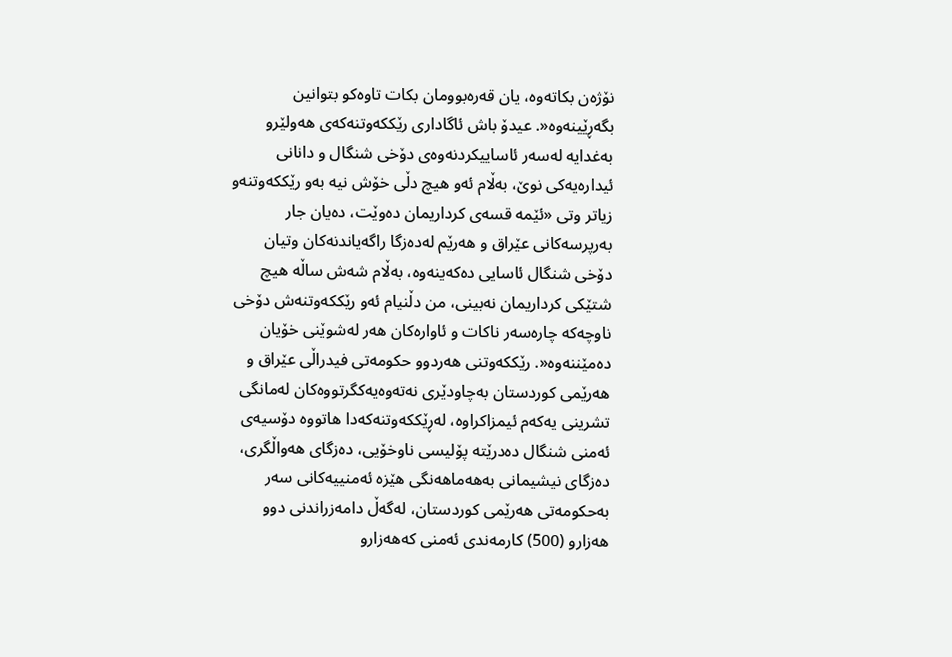نۆژه‌ن بکاته‌وه‌، یان قه‌ره‌بوومان بکات تاوه‌کو بتوانین بگه‌ڕێینه‌وه‌«. عیدۆ باش ئاگاداری رێککه‌وتنه‌که‌ی هه‌ولێرو به‌غدایه‌ لەسه‌ر ئاساییکردنه‌وه‌ی دۆخی شنگال و دانانی ئیداره‌یه‌کی نوێ، به‌ڵام ئه‌و هیچ دڵی خۆش نیه‌ به‌و رێککه‌وتنه‌و‌ زیاتر وتی «ئێمه‌ قسه‌ی کرداریمان ده‌وێت، ده‌یان جار به‌رپرسه‌کانی عێراق و هه‌رێم له‌ده‌زگا راگه‌یاندنه‌کان وتیان دۆخی شنگال ئاسایی ده‌که‌ینه‌وه،‌ به‌ڵام شه‌ش ساڵە هیچ شتێکی کرداریمان نه‌بینی، من دڵنیام ئه‌و رێککه‌وتنه‌ش دۆخی ناوچه‌که‌ چاره‌سه‌ر ناکا‌ت و ئاواره‌کان هه‌ر له‌شوێنی خۆیان ده‌مێننه‌وه‌«. رێککه‌وتنی هه‌ردوو حکومه‌تی فیدراڵی عێراق و هه‌رێمی کوردستان به‌چاودێری نه‌ته‌وه‌یه‌کگرتووه‌کان له‌مانگی تشرینی یه‌که‌م ئیمزاکراوه، له‌ڕێککه‌وتنه‌که‌دا هاتووه‌ دۆسیه‌ی ئه‌منی شنگال ده‌درێته‌ پۆلیسی ناوخۆیی، ده‌زگای هه‌واڵگری، ده‌زگای نیشیمانی به‌هه‌ماهه‌نگی هێزه‌ ئه‌منییه‌کانی سه‌ر به‌حکومه‌تی هه‌رێمی کوردستان، له‌گه‌ڵ دامه‌زراندنی دوو هەزارو (500) کارمه‌ندی ئه‌منی که‌هه‌زارو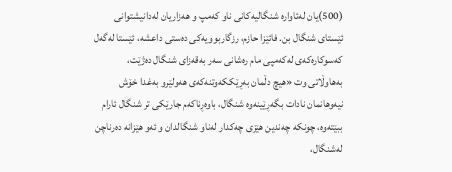(500)یان له‌ئاواره‌ شنگالیه‌کانی ناو که‌مپ و هه‌زاریان له‌دانیشتوانی ئێستای شنگال بن. فائێزا حازم، رزگاربوویه‌کی ده‌ستی داعشه‌، ئێستا له‌گه‌ل که‌سوکاره‌که‌ی له‌که‌مپی مام ره‌شانى سه‌ر به‌قه‌زای شنگال ده‌ژێت، به‌‌هاوڵاتى وت «هیچ دڵمان به‌ڕێککه‌وتنه‌که‌ی هه‌ولێرو به‌غدا خۆش نیه‌وهانمان نادات بگه‌ڕێینه‌وه‌ شنگال، باوه‌ڕناکه‌م جارێکی تر شنگال ئارام ببێته‌وه‌، چونکه‌ چه‌ندین هێزی چه‌کدار له‌ناو شنگالدان و ئه‌و هێزانه‌ ده‌رناچن له‌شنگال،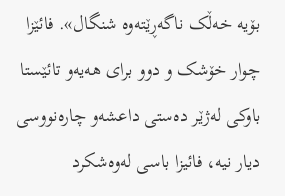بۆیه‌ خه‌ڵک ناگه‌ڕێته‌وه شنگال». فائێزا چوار خۆشک و دوو برای هه‌یه‌و تائێستا باوکی له‌ژێر ده‌ستی داعشه‌و چاره‌نووسی دیار نیه‌، فائیزا باسى له‌وه‌شکرد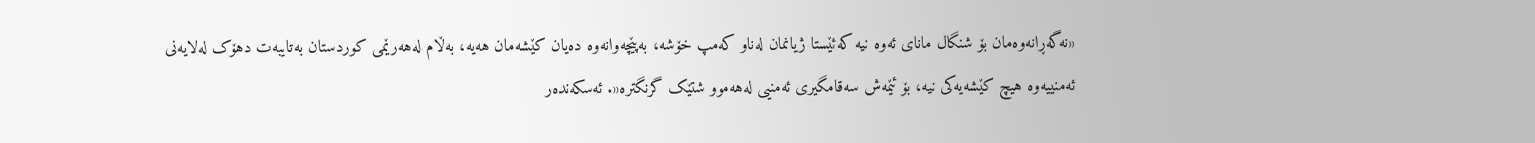«نه‌گه‌ڕانه‌وه‌مان بۆ شنگال مانای ئه‌وه‌ نیه‌ که‌ئێستا ژیانمان له‌ناو که‌مپ خۆشه،‌ به‌پێچه‌وانه‌وه‌ ده‌یان کێشه‌مان هه‌یه،‌ به‌ڵام له‌هه‌رێمی کوردستان به‌تایبه‌ت دهۆک له‌لایه‌نی ئه‌منییه‌وه‌ هیچ کێشه‌یه‌کی نیه‌، بۆ ئێمه‌ش سه‌قامگیری ئه‌منیی له‌هه‌موو شتێک گرنگتره‌«. ئه‌سکه‌نده‌ر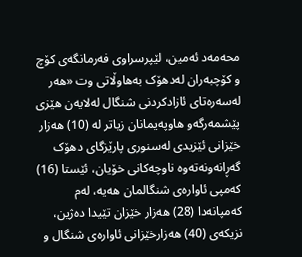محه‌مه‌د ئه‌مین، لێپرسراوی فه‌رمانگه‌ی کۆچ و کۆچبه‌ران له‌دهۆک به‌‌هاوڵاتى وت «هه‌ر له‌سه‌ره‌تای ئازادکردنی شنگال له‌لایه‌ن هێزی پێشمه‌رگه‌و هاوپه‌یمانان زیاتر له‌ (10) هەزار خێزانی ئێزیدی له‌سنوری پارێزگای دهۆک گه‌ڕانه‌ونه‌ته‌وه‌ ناوچه‌کانی خۆیان، ئێستا (16) که‌مپی ئاواره‌ی شنگالمان هه‌یه،‌ له‌م که‌مپانه‌دا (28) هەزار خێزان تێیدا ده‌ژین، نزیکه‌ی (40) هەزارخێزانی ئاواره‌ی شنگال و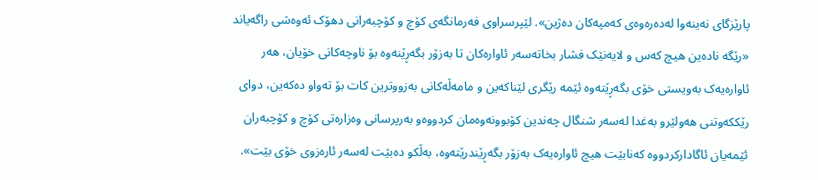پارێزگای نه‌ینه‌وا له‌ده‌ره‌وه‌ی که‌مپه‌کان ده‌ژین». لێپرسراوی فه‌رمانگه‌ی کۆچ و کۆچبه‌رانی دهۆک ئه‌وه‌شی راگه‌یاند «رێگه‌ ناده‌ین هیچ که‌س و لایه‌نێک فشار بخاته‌سه‌ر ئاواره‌کان تا به‌زۆر بگه‌ڕێنه‌وه‌ بۆ ناوچه‌کانی خۆیان، هه‌ر ئاواره‌یه‌ک به‌ویستی خۆی بگه‌ڕێته‌وه‌ ئێمه‌ رێگری لێناکه‌ین و مامه‌ڵه‌کانی به‌زووترین کات بۆ ته‌واو ده‌که‌ین، دواى رێککه‌وتنی هه‌ولێرو به‌غدا لەسه‌ر شنگال چه‌ندین کۆبوونه‌وه‌مان کردووه‌و به‌رپرسانی وه‌زاره‌تی کۆچ و کۆچبه‌ران ئێمه‌یان ئاگا‌دارکردووه‌ که‌نابێت هیچ ئاواره‌یه‌ک به‌زۆر بگه‌ڕێندرێته‌وه‌، به‌ڵکو ده‌بێت لەسه‌ر ئاره‌زوی خۆی بێت».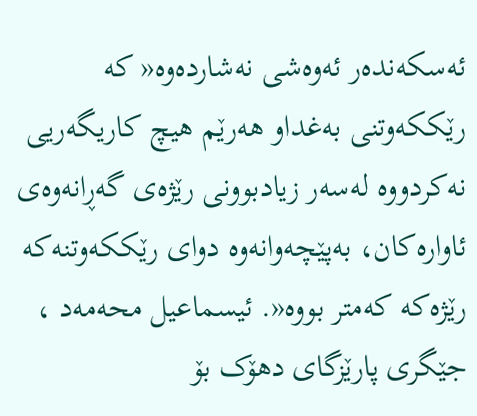ئه‌سکه‌نده‌ر ئه‌وه‌شی نه‌شارده‌وه‌« که‌ رێککه‌وتنی به‌غداو هه‌رێم هیچ کاریگه‌ریی نه‌کردووه‌ لەسه‌ر زیادبوونی رێژه‌ی گه‌ڕانه‌وه‌ی ئاواره‌کان، به‌پێچه‌وانه‌وه‌ دوای رێککه‌وتنه‌که‌ رێژه‌که‌ که‌متر بووه‌«. ئیسماعیل محه‌مه‌د ، جێگری پارێزگای دهۆک بۆ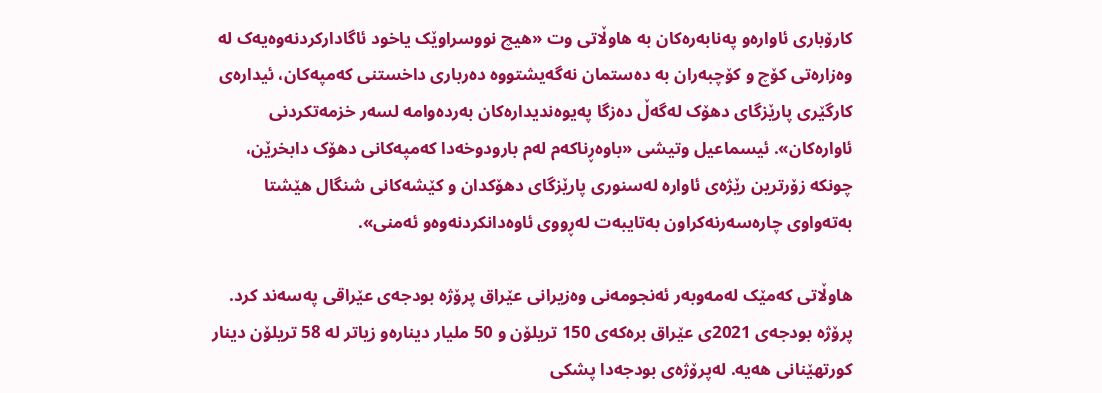کارۆباری ئاواره‌و په‌نابه‌ره‌کان به‌ ‌هاوڵاتى وت «هیچ نووسراوێک یاخود ئاگا‌دارکردنه‌وه‌یه‌ک له‌ وه‌زاره‌تی کۆچ و کۆچبه‌ران به‌ ده‌ستمان نه‌گه‌یشتووه‌ ده‌رباری داخستنی که‌مپه‌کان، ئیداره‌ی کارگێری پارێزگای دهۆک له‌گه‌ڵ ده‌زگا په‌یوه‌ندیداره‌کان به‌رده‌وامه‌ لسه‌ر خزمه‌تکردنی ئاواره‌کان». ئیسماعیل وتیشى «باوه‌ڕناکه‌م له‌م بارودوخه‌دا که‌مپه‌کانی دهۆک دابخرێن، چونکه‌ زۆرترین رێژه‌ی ئاواره‌ له‌سنوری پارێزگای دهۆکدان و کێشه‌کانی شنگال هێشتا به‌ته‌واوی چاره‌سه‌رنه‌کراون به‌تایبه‌ت له‌ڕووی ئاوه‌دانکردنه‌وه‌و ئه‌منی».

هاوڵاتى که‌مێک له‌مه‌وبه‌ر ئه‌نجومه‌نى وه‌زیرانى عێراق پرۆژه‌ بودجه‌ى عێراقى په‌سه‌ند کرد. پرۆژه‌ بودجه‌ى 2021ى عێراق بره‌که‌ى 150 تریلۆن و 50 ملیار دیناره‌و زیاتر له‌ 58 تریلۆن دینار کورتهێنانى هه‌یه‌. له‌پرۆژه‌ى بودجه‌دا پشکى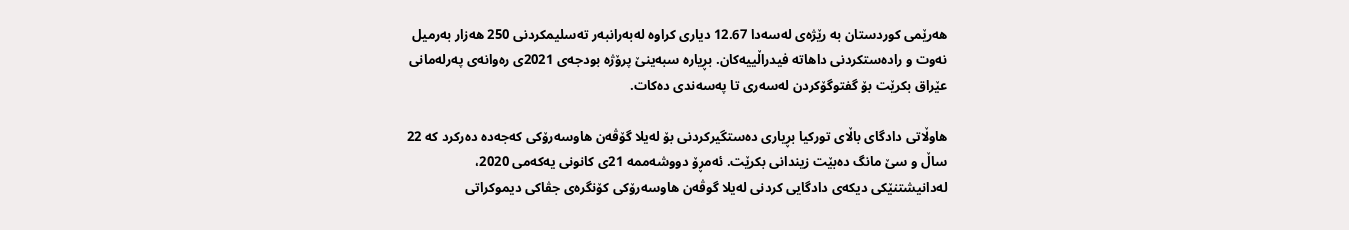هه‌رێمى کوردستان به‌ رێژه‌ى له‌سه‌دا 12.67 دیارى کراوه‌ له‌به‌رانبه‌ر ته‌سلیمکردنى 250 هه‌زار به‌رمیل نه‌وت و راده‌ستکردنى داهاته‌ فیدراڵییه‌کان. بڕیاره‌ سبه‌ینێ پرۆژه‌ بودجه‌ى 2021ى ره‌وانه‌ى په‌رله‌مانى عێراق بکرێت بۆ گفتوگۆکردن له‌سه‌رى تا په‌سه‌ندى ده‌کات.

هاوڵاتى دادگاى باڵاى تورکیا بڕیارى ده‌ستگیرکردنى بۆ له‌یلا گۆڤه‌ن هاوسه‌رۆکى که‌جه‌ده‌ ده‌رکرد که‌ 22 ساڵ و سێ مانگ ده‌بێت زیندانى بکرێت. ئه‌مڕۆ دووشه‌ممه‌ 21ى کانونى یه‌که‌مى 2020، له‌دانیشتنێکى دیکه‌ى دادگایى کردنى له‌یلا گوڤه‌ن هاوسه‌رۆکى کۆنگره‌ى جڤاکى دیموکراتى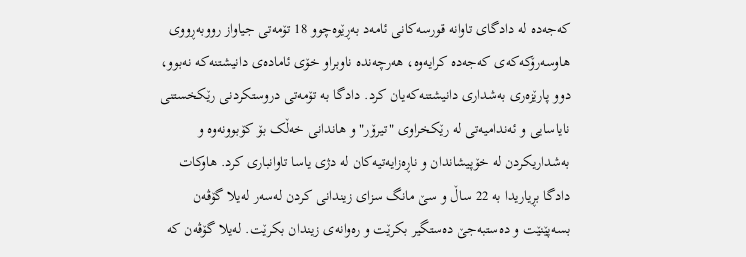که‌جه‌ده‌ له‌ دادگاى تاوانه‌ قورسه‌کانى ئامه‌د به‌ڕێوه‌چوو 18 تۆمه‌تى جیاواز رووبه‌ڕووى هاوسه‌رۆکه‌که‌ى که‌جه‌ده‌ کرایه‌وه‌، هه‌رچه‌نده‌ ناوبراو خۆى ئاماده‌ى دانیشتنه‌که‌ نه‌بوو، دوو پارێزه‌رى به‌شدارى دانیشتنه‌که‌یان کرد. دادگا به‌ تۆمه‌تى دروستکردنى رێکخستنى نایاسایى و ئه‌ندامیه‌تى له‌ رێکخراوى "تیرۆر" و هاندانى خه‌ڵک بۆ کۆبوونه‌وه‌ و به‌شداریکردن له‌ خۆپیشاندان و ناڕه‌زایه‌تیه‌کان له‌ دژى یاسا تاوانبارى کرد. هاوکات دادگا بڕیاریدا به‌ 22 ساڵ و سێ مانگ سزاى زیندانى کردن له‌سه‌ر له‌یلا گۆڤه‌ن بسه‌پێنێت و ده‌ستبه‌جێ ده‌ستگیر بکرێت و ره‌وانه‌ى زیندان بکرێت. له‌یلا گۆڤه‌ن که‌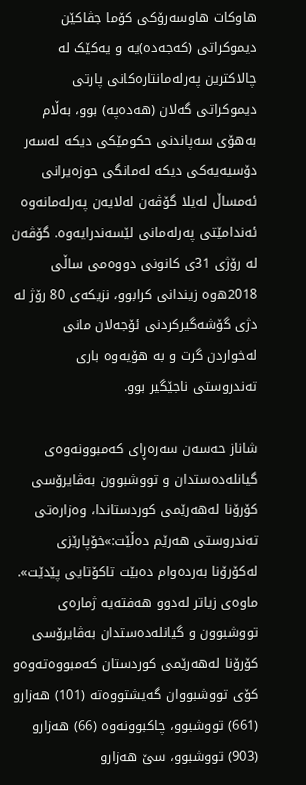هاوکات هاوسه‌رۆکى کۆما جڤاکێن دیموکراتى (که‌جه‌ده‌)یه‌ و یه‌کێک له‌ چالاکترین په‌رله‌مانتاره‌کانى پارتى دیموکراتى گه‌لان (هه‌ده‌په‌) بوو، به‌ڵام به‌هۆى سه‌پاندنى حکومێکى دیکه‌ له‌سه‌ر دۆسیه‌یه‌کى دیکه‌ له‌مانگى حوزه‌یرانى ئه‌مساڵ له‌یلا گۆڤه‌ن له‌لایه‌ن په‌رله‌مانه‌وه‌ ئه‌ندامێتى په‌رله‌مانى لێسه‌ندرایه‌وه‌. گۆڤه‌ن له‌ رۆژى 31ى کانونى دووه‌مى ساڵى 2018ه‌وه‌ زیندانى کرابوو، نزیکه‌ى 80 رۆژ له‌ دژى گۆشه‌گیرکردنى ئۆجه‌لان مانى له‌خواردن گرت و به‌ هۆیه‌وه‌ بارى ته‌ندروستى ناجێگیر بوو.

شاناز حه‌سه‌ن سه‌ره‌ڕاى که‌مبوونه‌وه‌ى گیانله‌ده‌ستدان و تووشبوون به‌ڤایرۆسى کۆرۆنا له‌هه‌رێمى کوردستاندا، وه‌زاره‌تى ته‌ندروستى هه‌رێم ده‌ڵێت:»خۆپارێزى له‌کۆرۆنا به‌رده‌وام ده‌بێت تاکۆتایى پێدێت». ماوه‌ى زیاتر له‌دوو هه‌فته‌یه‌ ژماره‌ى تووشبوون و گیانله‌ده‌ستدان به‌ڤایرۆسى کۆرۆنا له‌هه‌رێمى کوردستان که‌مبووه‌ته‌وه‌و کۆى تووشبووان گه‌یشتووه‌ته‌ (101) هه‌زارو (661) تووشبوو، چاکبوونه‌وه‌ (66) هه‌زارو (903) تووشبوو، سێ هه‌زارو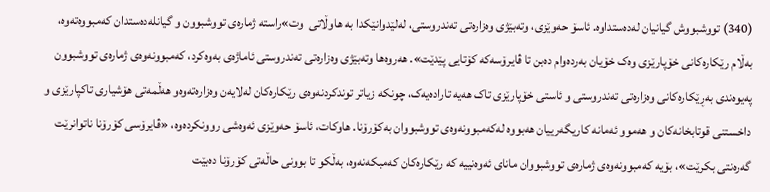(340) تووشبووش گیانیان له‌ده‌ستداوه‌. ئاسۆ حه‌وێزى، وته‌بێژى وه‌زاره‌تى ته‌ندروستى، له‌لێدوانێکدا به هاوڵاتى  وت»راسته‌ ژماره‌ى تووشبوون و گیانله‌ده‌ستدان که‌مبووه‌ته‌وه‌، به‌ڵام رێکاره‌کانى خۆپارێزى وه‌ک خۆیان به‌رده‌وام ده‌بن تا ڤایرۆسه‌که‌ کۆتایى پێدێت». هه‌روه‌ها وته‌بێژى وه‌زاره‌تى ته‌ندروستى ئاماژه‌ى به‌وه‌کرد، که‌مبوونه‌وه‌ى ژماره‌ى تووشبوون په‌یوه‌ندى به‌ڕێکاره‌کانى وه‌زاره‌تى ته‌ندروستى و ئاستى خۆپارێزى تاک هه‌یه‌ تاراده‌یه‌ک، چونکه‌ زیاتر توندکردنه‌وه‌ى رێکاره‌کان له‌لایه‌ن وه‌زاره‌ته‌وه‌و هه‌ڵمه‌تى هۆشیارى تاکپارێزى و داخستنى قوتابخانه‌کان و هه‌موو ئه‌مانه‌ کاریگه‌رییان هه‌بووه‌ له‌که‌مبوونه‌وه‌ى تووشبووان به‌کۆرۆنا. هاوکات، ئاسۆ حه‌وێزى ئه‌وه‌شى روونکرده‌وه‌، «ڤایرۆسى کۆرۆنا ناتوانرێت گه‌ره‌نتى بکرێت»، بۆیه‌ که‌مبوونه‌وه‌ى ژماره‌ى تووشبووان ماناى ئه‌وه‌نییه‌ که‌ رێکاره‌کان که‌مبکه‌نه‌وه‌، به‌ڵکو تا بوونى حاڵه‌تى کۆرۆنا ده‌بێت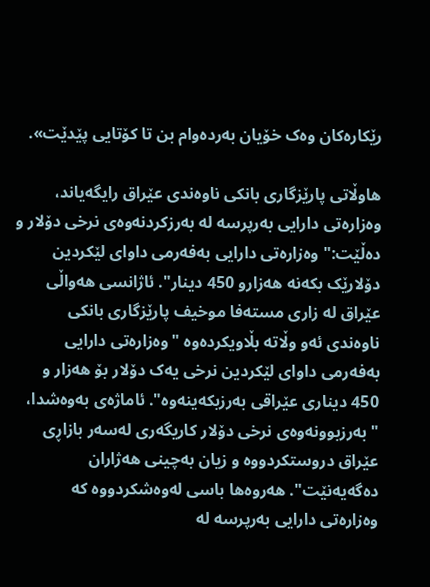رێکاره‌کان وه‌ک خۆیان به‌رده‌وام بن تا کۆتایى پێدێت».

هاوڵاتى ‌پارێزگارى بانکى ناوه‌ندى عێراق رایگه‌یاند، وه‌زاره‌تى دارایى به‌رپرسه‌ له‌ به‌رزکردنه‌وه‌ى نرخى دۆلار و ده‌ڵێت:" وه‌زاره‌تى دارایى به‌فه‌رمى داوای لێکردین دۆلارێک بکه‌نه‌ هه‌زارو 450 دینار". ئاژانسى هه‌واڵى عێراق له‌ زارى مسته‌فا موخیف پارێزگارى بانکى ناوه‌ندى ئه‌و وڵاته‌ بڵاویکرده‌وه‌ "وه‌زاره‌تى دارایى به‌فه‌رمى داواى لێکردین نرخى یه‌ک دۆلار بۆ هه‌زار و 450 دینارى عێراقى به‌رزبکه‌ینه‌وه‌". ئاماژه‌ى به‌وه‌شدا، "به‌رزبوونه‌وه‌ى نرخى دۆلار کاریگه‌رى له‌سه‌ر بازاڕى عێراق دروستکردووه‌ و زیان به‌چینى هه‌ژاران ده‌گه‌یه‌نێت". هه‌روه‌ها باسى له‌وه‌شکردووه‌ که‌ وه‌زاره‌تى دارایى به‌رپرسه‌ له‌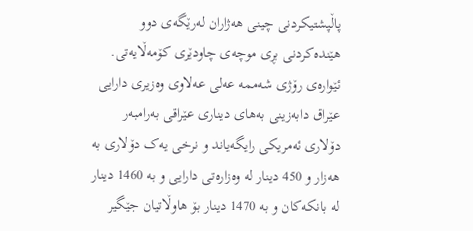پاڵپشتیکردنى چینى هه‌ژاران له‌رێگه‌ى دوو هێنده‌کردنى بڕى موچه‌ى چاودێرى کۆمه‌ڵایه‌تی. ئێواره‌ى رۆژى شه‌ممه‌ عه‌لى عه‌لاوى وه‌زیرى دارایى عێراق دابه‌زینى به‌هاى دینارى عێراقى به‌رامبه‌ر دۆلارى ئه‌مریکى رایگه‌یاند و نرخى یه‌ک دۆلارى به‌ هه‌زار و 450 دینار له‌ وه‌زاره‌تى دارایى و به‌ 1460 دینار له‌ بانکه‌کان و به‌ 1470 دینار بۆ هاوڵاتیان جێگیر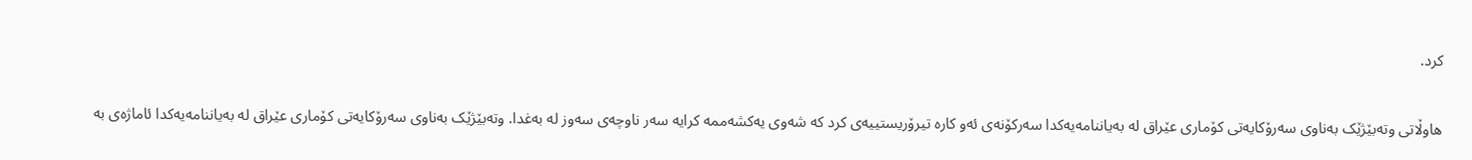کرد.

هاوڵاتى وته‌بێژێک به‌ناوى سه‌رۆکایه‌تى کۆمارى عێراق له‌ به‌یاننامه‌یه‌کدا سه‌رکۆنه‌ى ئه‌و کاره‌ تیرۆریستییه‌ى کرد که‌ شه‌وى یه‌کشه‌ممه‌ کرایه‌ سه‌ر ناوچه‌ى سه‌وز له‌ به‌غدا. وته‌بێژێک به‌ناوى سه‌رۆکایه‌تى کۆمارى عێراق له‌ به‌یاننامه‌یه‌کدا ئاماژه‌ى به‌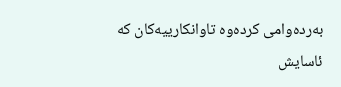به‌رده‌وامى کرده‌وه‌ تاوانکارییه‌کان که‌ ئاسایش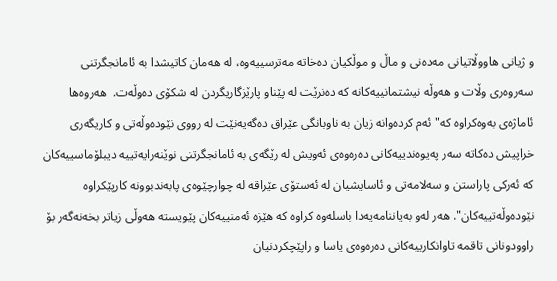و ژیانى هاووڵاتیانى مه‌ده‌نى و ماڵ و موڵکیان ده‌خاته‌ مه‌ترسییه‌وه‌، له‌ هه‌مان کاتیشدا به‌ ئامانجگرتنى سه‌روه‌رى وڵات و هه‌وڵه‌ نیشتمانییه‌کانه‌ که‌ ده‌نرێت له‌ پێناو پارێزگاریگردن له‌ شکۆى ده‌وڵه‌ت.  هه‌روه‌ها ئاماژه‌ى به‌وه‌کراوه‌ که‌"ئه‌م کرده‌وانه‌ زیان به‌ ناوبانگى عێراق ده‌گه‌یه‌نێت‌ له‌ رووى نێوده‌وڵه‌تی و کاریگه‌رى خراپیش ده‌کاته‌ سه‌ر په‌یوه‌ندییه‌کانى ده‌ره‌وه‌ى ئه‌ویش له‌ رێگه‌ى به‌ ئامانجگرتنى نوێنه‌رایه‌تییه‌ دیبلۆماسییه‌کان که‌ ئه‌رکى پاراستن و سه‌لامه‌تى و ئاسایشیان له‌ ئه‌ستۆى عێراقه‌ له‌ چوارچێوه‌ى پابه‌ندبوونه‌ کارپێکراوه‌ نێوده‌وڵه‌تییه‌کان". هه‌ر له‌و به‌یاننامه‌یه‌دا باسله‌وه‌ کراوه‌ که‌ هێزه‌ ئه‌منییه‌کان پێویسته‌ هه‌وڵى زیاتر بخه‌نه‌گه‌ر بۆ راوودونانى تاقمه‌ تاوانکارییه‌کانى ده‌ره‌وه‌ى یاسا و راپێچکردنیان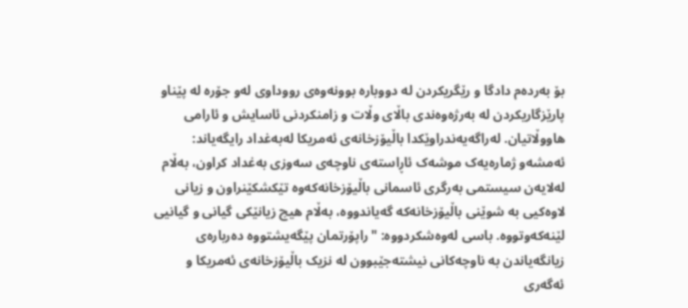بۆ به‌رده‌م دادگا و رێگریکردن له‌ دووباره‌ بوونه‌وه‌ى رووداوى له‌و جۆره‌ له‌ پێناو پارێزگاریکردن له‌ به‌رژه‌وه‌ندى باڵاى وڵات و زامنکردنى ئاسایش و ئارامى هاووڵاتیان. له‌راگه‌یه‌ندراوێکدا باڵیۆزخانه‌ى ئه‌مریکا له‌به‌غداد رایگه‌یاند: ئه‌مشه‌و ژماره‌یه‌ک موشه‌ک ئاڕاسته‌ى ناوچه‌ى سه‌وزى به‌غداد کراون، به‌ڵام له‌لایه‌ن سیستمى به‌رگرى ئاسمانى باڵیۆزخانه‌که‌وه‌ تێکشکێنراون و زیانى لاوه‌کیى به‌ شوێنى باڵیۆزخانه‌که‌ گه‌یاندووه‌، به‌ڵام هیچ زیانێکى گیانى و گیانیى لێنه‌که‌وتووه‌. باسى له‌وه‌شکردووه‌: "راپۆرتمان پێگه‌یشتووه‌ ده‌رباره‌ى زیانگه‌یاندن به‌ ناوچه‌کانى نیشته‌جێبوون له‌ نزیک باڵیۆزخانه‌ى ئه‌مریکا و ئه‌گه‌رى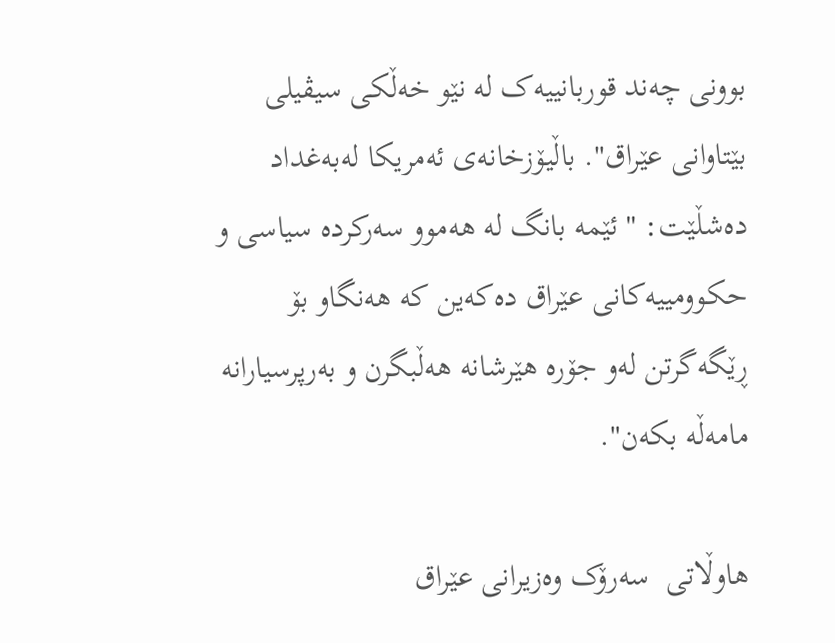بوونى چه‌ند قوربانییه‌ک له‌ نێو خه‌ڵکى سیڤیلى بێتاوانى عێراق". باڵیۆزخانه‌ى ئه‌مریکا له‌به‌غداد ده‌شڵێت: " ئێمه‌ بانگ له‌ هه‌موو سه‌رکرده‌ سیاسى و حکوومییه‌کانى عێراق ده‌که‌ین که‌ هه‌نگاو بۆ ڕێگه‌گرتن له‌و جۆره‌ هێرشانه‌ هه‌ڵبگرن و به‌رپرسیارانه‌ مامه‌ڵه‌ بکه‌ن".

هاوڵاتى  سه‌رۆک وه‌زیرانى عێراق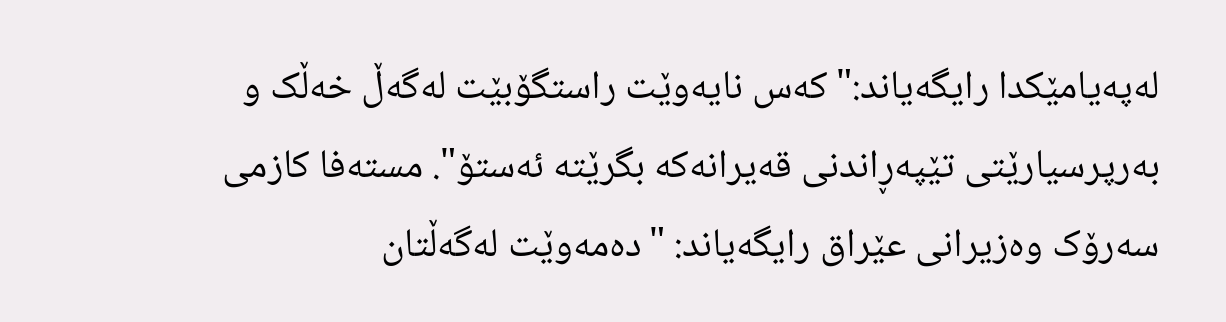له‌په‌یامێکدا رایگه‌یاند:" که‌س نایه‌وێت راستگۆبێت له‌گه‌ڵ خه‌ڵک و به‌رپرسیارێتى تێپه‌ڕاندنى قه‌یرانه‌که‌ بگرێته‌ ئه‌ستۆ". مسته‌فا کازمى سه‌رۆک وه‌زیرانى عێراق رایگه‌یاند: "ده‌مه‌وێت له‌گه‌ڵتان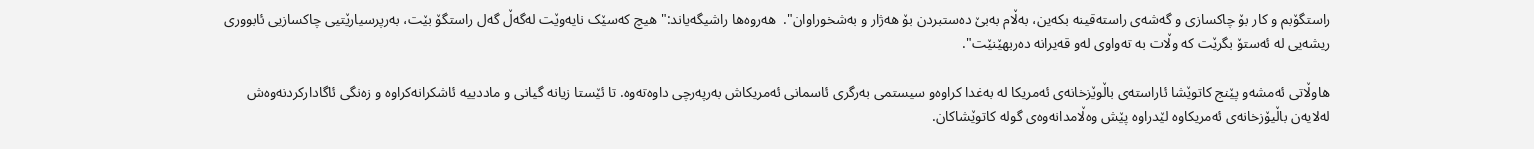راستگۆبم و کار بۆ چاکسازى و گه‌شه‌ى راسته‌قینه‌ بکه‌ین، به‌ڵام به‌بێ ده‌ستبردن بۆ هه‌ژار و به‌شخوراوان".  هه‌روه‌ها راشیگه‌یاند:" هیچ که‌سێک نایه‌وێت له‌گه‌ڵ گه‌ل راستگۆ بێت، به‌رپرسیارێتیى چاکسازیى ئابوورى ریشه‌یى له‌ ئه‌ستۆ بگرێت که‌ وڵات به‌ ته‌واوى له‌و قه‌یرانه‌ ده‌ربهێنێت".

هاوڵاتى ئه‌مشه‌و پێنج کاتوێشا ئاراسته‌ى باڵوێزخانه‌ى ئه‌مریکا له‌ به‌غدا کراوه‌و سیستمى به‌رگرى ئاسمانى ئه‌مریکاش به‌رپه‌رچى داوه‌ته‌وه‌. تا ئێستا زیانه‌ گیانى و ماددییه‌ ئاشکرانه‌کراوه‌ و زه‌نگى ئاگادارکردنه‌وه‌ش له‌لایه‌ن باڵیۆزخانه‌ى ئه‌مریکاوه‌ لێدراوه‌ پێش وه‌ڵامدانه‌وه‌ى گوله‌ کاتوێشاکان.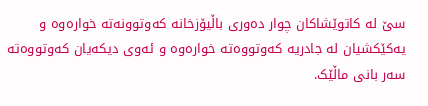سێ له‌ کاتوێشاکان چوار ده‌ورى باڵیۆزخانه‌ که‌وتوونه‌ته‌ خواره‌وه‌ و یه‌کێکشیان له‌ جادریه‌ که‌وتووه‌ته‌ خواره‌وه‌ و ئه‌وى دیکه‌یان که‌وتووه‌ته‌ سه‌ر بانى ماڵێک.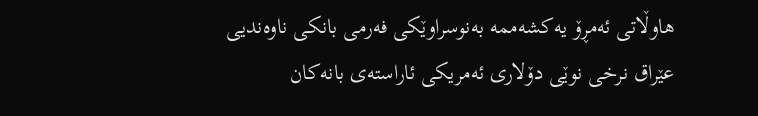هاوڵاتى ‌ئه‌مڕۆ یه‌کشه‌ممه‌ به‌نوسراوێکى فه‌رمى بانکى ناوه‌ندیى عێراق نرخى نوێى دۆلارى ئه‌مریکى ئاراسته‌ى بانه‌کان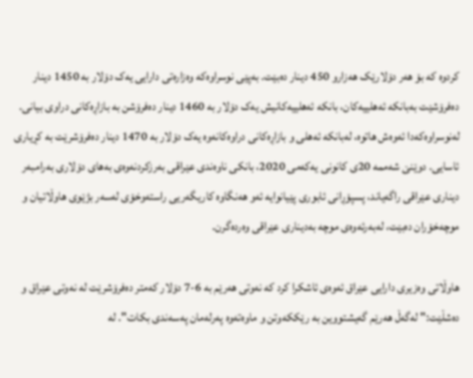کردوه‌ که‌ بۆ هه‌ر دۆلارێک هه‌زارو 450 دینار ده‌بێت. به‌پێى نوسراوه‌که‌ وه‌زاره‌تى دارایى یه‌ک دۆلار به‌ 1450 دینار ده‌فرۆشێت به‌بانکه‌ ئه‌هلییه‌کان، بانکه‌ ئه‌هلییه‌کانیش یه‌ک دۆلار به‌ 1460 دینار ده‌فرۆشن به‌ بازاڕه‌کانى دراوى بیانی.   له‌نوسراوه‌که‌دا ئه‌وه‌ش هاتوه‌، له‌بانکه‌ ئه‌هلى و بازاڕه‌کانى دراوه‌کانه‌وه‌ یه‌ک دۆلار به‌ 1470 دینار ده‌فرۆشرێت به‌ کڕیارى ئاسایی. دوێنێ شه‌ممه‌ 20ى کانونى یه‌که‌مى 2020، بانکى ناوه‌ندى عێراقى به‌رزکردنه‌وه‌ى به‌هاى دۆلارى به‌رامبه‌ر دینارى عێراقى راگه‌یاند، پسپۆڕانى ئابورى پێیانوایه‌ ئه‌و هه‌نگاوه‌ کاریگه‌ریى راسته‌وخۆى له‌سه‌ر بژێوى هاوڵاتیان و موچه‌خۆران ده‌بێت، له‌به‌رئه‌وه‌ى موچه‌ به‌دینارى عێراقى وه‌رده‌گرن.

هاوڵاتى وه‌زیرى دارایى عێراق ئه‌وه‌ى ئاشکرا کرد که‌ نه‌وتى هه‌رێم به‌ 6-7 دۆلار که‌متر ده‌فرۆشرێت له‌ نه‌وتى عێراق و ده‌شڵێت:" له‌گه‌ڵ هه‌رێم گه‌یشتووین به‌ رێککه‌وتن و ماوه‌ته‌وه‌ په‌رله‌مان په‌سه‌ندى بکات". له‌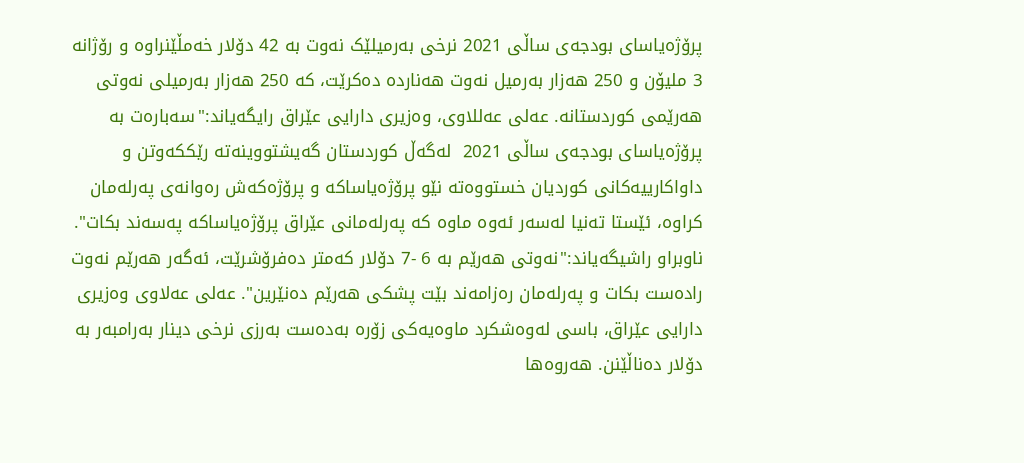پرۆژه‌یاساى بودجه‌ى ساڵى 2021 نرخى به‌رمیلێک نه‌وت به‌ 42 دۆلار خه‌مڵێنراوه‌ و رۆژانه‌ 3 ملیۆن و 250 هه‌زار به‌رمیل نه‌وت هه‌نارده‌ ده‌کرێت، که‌ 250 هه‌زار به‌رمیلى نه‌وتى هه‌رێمى کوردستانه‌. عه‌لى عه‌للاوى، وه‌زیرى دارایى عێراق رایگه‌یاند:"سه‌باره‌ت به‌ پرۆژه‌یاساى بودجه‌ى ساڵى 2021  له‌گه‌ڵ کوردستان گه‌یشتووینه‌ته‌ رێککه‌وتن و داواکارییه‌کانى کوردیان خستووه‌ته‌ نێو پرۆژه‌یاساکه‌ و پرۆژه‌که‌ش ره‌وانه‌ى په‌رله‌مان کراوه‌، ئێستا ته‌نیا له‌سه‌ر ئه‌وه‌ ماوه‌ که‌ په‌رله‌مانى عێراق پرۆژه‌یاساکه‌ په‌سه‌ند بکات". ناوبراو راشیگه‌یاند:"نه‌وتى هه‌رێم به‌ 6 -7 دۆلار که‌متر ده‌فرۆشرێت، ئه‌گه‌ر هه‌رێم نه‌وت راده‌ست بکات و په‌رله‌مان ره‌زامه‌ند بێت پشکى هه‌رێم ده‌نێرین". عه‌لى عه‌لاوى وه‌زیرى دارایى عێراق، باسى له‌وه‌شکرد ماوه‌یه‌کى زۆره‌ به‌ده‌ست به‌رزى نرخى دینار به‌رامبه‌ر به‌ دۆلار ده‌ناڵێنن. هه‌روه‌ها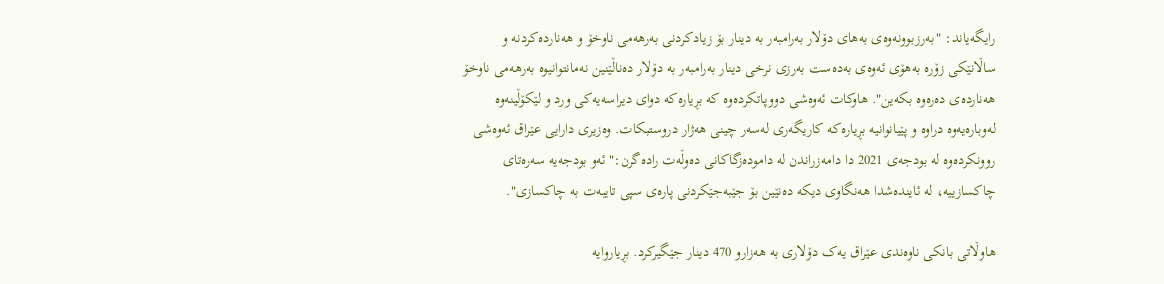رایگه‌یاند: "به‌رزبوونه‌وه‌ى به‌هاى دۆلار به‌رامبه‌ر به‌ دینار بۆ زیادکردنى به‌رهه‌مى ناوخۆ و هه‌نارده‌کردنه‌ و ساڵانێکى زۆره‌ به‌هۆى ئه‌وه‌ى به‌ده‌ست به‌رزى نرخى دینار به‌رامبه‌ر به‌ دۆلار ده‌ناڵێنین نه‌مانتوانیوه‌ به‌رهه‌مى ناوخۆ هه‌نارده‌ى ده‌ره‌وه‌ بکه‌ین". هاوکات ئه‌وه‌شى دووپاتکرده‌وه‌ که‌ بڕیاره‌که‌ دواى دیراسه‌یه‌کى ورد و لێکۆڵینه‌وه‌ له‌وباره‌یه‌وه‌ دراوه‌ و پێیانوانیه‌ بڕیاره‌که‌ کاریگه‌رى له‌سه‌ر چینى هه‌ژار دروستبکات. وه‌زیرى دارایى عێراق ئه‌وه‌شى روونکرده‌وه‌ له‌ بودجه‌ى 2021 دا دامه‌زراندن له‌ داموده‌زگاکانى ده‌وڵه‌ت راده‌گرن:" ئه‌و بودجه‌یه‌ سه‌ره‌تاى چاکسازییه‌، له‌ ئاینده‌شدا هه‌نگاوى دیکه‌ ده‌نێین بۆ جێبه‌جێکردنى پاره‌ى سپى تایبه‌ت به‌ چاکسازی".

هاوڵاتى بانکى ناوه‌ندى عێراق یه‌ک دۆلارى به‌ هه‌زارو 470 دینار جێگیرکرد. بڕیاروایه‌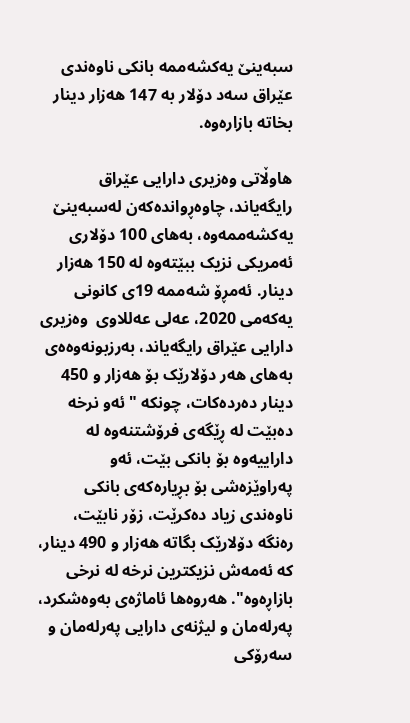سبه‌ینێ یه‌کشه‌ممه‌ بانکى ناوه‌ندى عێراق سه‌د دۆلار به‌ 147 هه‌زار دینار بخاته‌ بازاره‌وه‌.

هاوڵاتى وه‌زیرى دارایى عێراق رایگه‌یاند، چاوه‌ڕوانده‌که‌ن له‌سبه‌ینێ یه‌کشه‌ممه‌وه‌، به‌هاى 100 دۆلارى ئه‌مریکى نزیک ببێته‌وه‌ له‌ 150 هه‌زار دینار. ئه‌مڕۆ شه‌ممه‌ 19ى کانونى یه‌که‌مى 2020، عه‌لى عه‌للاوى  وه‌زیرى دارایى عێراق رایگه‌یاند، به‌رزبونه‌وه‌ه‌ى به‌هاى هه‌ر دۆلارێک بۆ هه‌زار و 450 دینار ده‌رده‌کات، چونکه‌ "ئه‌و نرخه‌ ده‌بێت له‌ ڕێگه‌ى فرۆشتنه‌وه‌ له‌ داراییه‌وه‌ بۆ بانکى بێت، ئه‌و په‌راوێزه‌شى بۆ بڕیاره‌که‌ى بانکى ناوه‌ندى زیاد ده‌کرێت، زۆر نابێت، ره‌نگه‌ دۆلارێک بگاته‌ هه‌زار و 490 دینار، که‌ ئه‌مه‌ش نزیکترین نرخه‌ له‌ نرخى بازاڕه‌وه‌". هه‌روه‌ها ئاماژه‌ى به‌وه‌شکرد، په‌رله‌مان و لیژنه‌ى دارایى په‌رله‌مان و سه‌رۆکى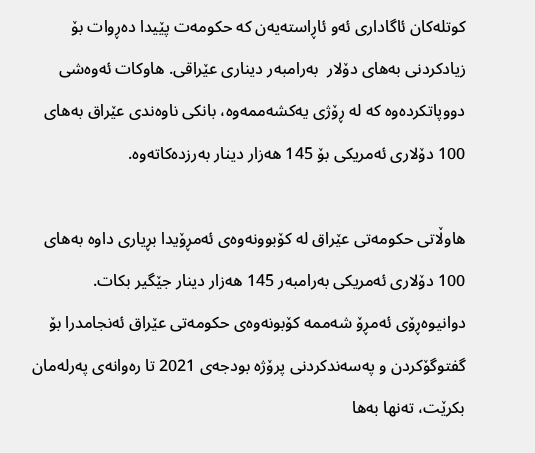کوتله‌کان ئاگادارى ئه‌و ئاڕاسته‌یه‌ن که‌ حکومه‌ت پێیدا ده‌ڕوات بۆ زیادکردنى به‌هاى دۆلار  به‌رامبه‌ر دینارى عێراقی. هاوکات ئه‌وه‌شى دووپاتکرده‌وه‌ که‌ له‌ ڕۆژى یه‌کشه‌ممه‌وه‌، بانکى ناوه‌ندى عێراق به‌هاى 100 دۆلارى ئه‌مریکى بۆ 145 هه‌زار دینار به‌رزده‌کاته‌وه‌.

هاوڵاتى حکومه‌تى عێراق له‌ کۆبوونه‌وه‌ى ئه‌مڕۆیدا بڕیارى داوه‌ به‌هاى 100 دۆلارى ئه‌مریکى به‌رامبه‌ر 145 هه‌زار دینار جێگیر بکات. دوانیوه‌ڕۆى ئه‌مڕۆ شه‌ممه‌ کۆبونه‌وه‌ى حکومه‌تى عێراق ئه‌نجامدرا بۆ گفتوگۆکردن و په‌سه‌ندکردنى پرۆژه‌ بودجه‌ى 2021 تا ره‌وانه‌ى په‌رله‌مان بکرێت، ته‌نها به‌ها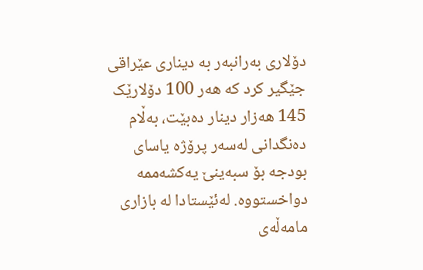دۆلارى به‌رانبه‌ر به‌ دینارى عێراقى جێگیر کرد که‌ هه‌ر 100 دۆلارێک 145 هه‌زار دینار ده‌بێت، به‌ڵام ده‌نگدانى له‌سه‌ر پرۆژه‌ یاساى بودجه‌ بۆ سبه‌ینێ یه‌کشه‌ممه‌ دواخستووه‌. له‌ئێستادا له‌ بازارى مامه‌ڵه‌ى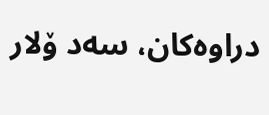دراوه‌کان، سه‌د ۆلار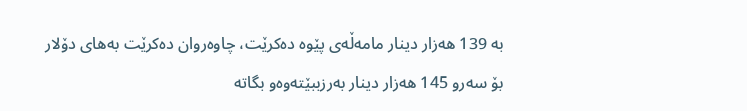به‌ 139 هه‌زار دینار مامه‌ڵه‌ى پێوه‌ ده‌کرێت، چاوه‌روان ده‌کرێت به‌هاى دۆلار بۆ سه‌رو 145 هه‌زار دینار به‌رزببێته‌وه‌و بگاته‌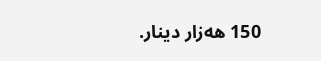150 هه‌زار دینار.